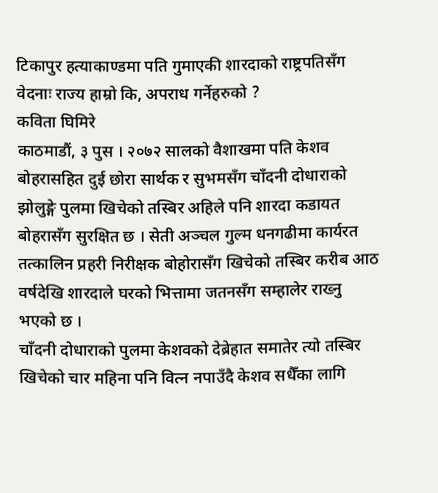टिकापुर हत्याकाण्डमा पति गुमाएकी शारदाको राष्ट्रपतिसँग वेदनाः राज्य हाम्रो कि, अपराध गर्नेहरुको ?
कविता घिमिरे
काठमाडौं, ३ पुस । २०७२ सालको वैशाखमा पति केशव बोहरासहित दुई छोरा सार्थक र सुभमसँग चाँदनी दोधाराको झोलुङ्गे पुलमा खिचेको तस्बिर अहिले पनि शारदा कडायत बोहरासँग सुरक्षित छ । सेती अञ्चल गुल्म धनगढीमा कार्यरत तत्कालिन प्रहरी निरीक्षक बोहोरासँग खिचेको तस्बिर करीब आठ वर्षदेखि शारदाले घरको भित्तामा जतनसँग सम्हालेर राख्नु भएको छ ।
चाँदनी दोधाराको पुलमा केशवको देब्रेहात समातेर त्यो तस्बिर खिचेको चार महिना पनि वित्न नपाउँदै केशव सधैँका लागि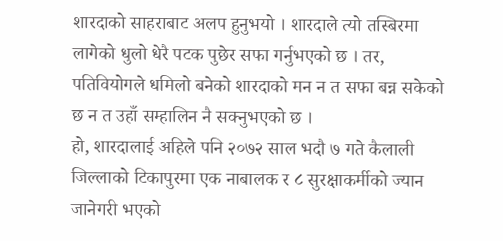शारदाको साहराबाट अलप हुनुभयो । शारदाले त्यो तस्बिरमा लागेको धुलो धेरै पटक पुछेर सफा गर्नुभएको छ । तर, पतिवियोगले धमिलो बनेको शारदाको मन न त सफा बन्न सकेको छ न त उहाँ सम्हालिन नै सक्नुभएको छ ।
हो, शारदालाई अहिले पनि २०७२ साल भदौ ७ गते कैलाली जिल्लाको टिकापुरमा एक नाबालक र ८ सुरक्षाकर्मीको ज्यान जानेगरी भएको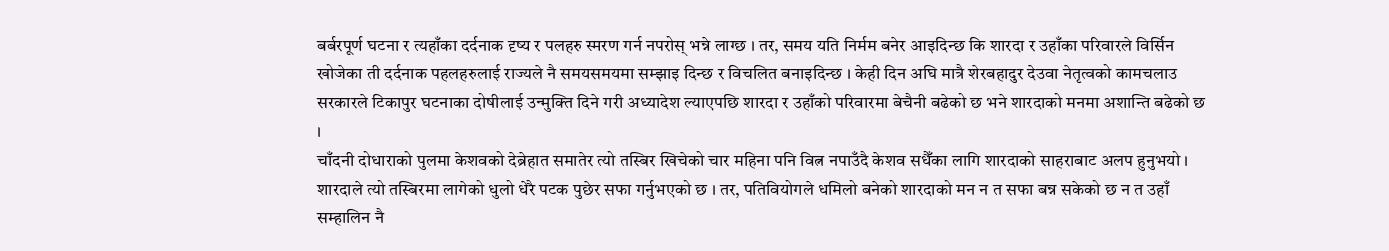बर्बरपूर्ण घटना र त्यहाँका दर्दनाक दृष्य र पलहरु स्मरण गर्न नपरोस् भन्ने लाग्छ । तर, समय यति निर्मम बनेर आइदिन्छ कि शारदा र उहाँका परिवारले विर्सिन खोजेका ती दर्दनाक पहलहरुलाई राज्यले नै समयसमयमा सम्झाइ दिन्छ र विचलित बनाइदिन्छ । केही दिन अघि मात्रै शेरबहादुर देउवा नेतृत्वको कामचलाउ सरकारले टिकापुर घटनाका दोषीलाई उन्मुक्ति दिने गरी अध्यादेश ल्याएपछि शारदा र उहाँको परिवारमा बेचैनी बढेको छ भने शारदाको मनमा अशान्ति बढेको छ ।
चाँदनी दोधाराको पुलमा केशवको देब्रेहात समातेर त्यो तस्बिर खिचेको चार महिना पनि वित्न नपाउँदै केशव सधैँका लागि शारदाको साहराबाट अलप हुनुभयो । शारदाले त्यो तस्बिरमा लागेको धुलो धेरै पटक पुछेर सफा गर्नुभएको छ । तर, पतिवियोगले धमिलो बनेको शारदाको मन न त सफा बन्न सकेको छ न त उहाँ सम्हालिन नै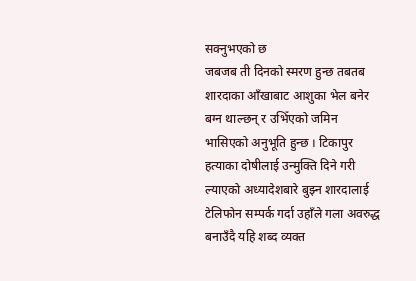सक्नुभएको छ
जबजब ती दिनको स्मरण हुन्छ तबतब शारदाका आँखाबाट आशुका भेल बनेर बग्न थाल्छन् र उभिँएको जमिन भासिएको अनुभूति हुन्छ । टिकापुर हत्याका दोषीलाई उन्मुक्ति दिने गरी ल्याएको अध्यादेशबारे बुझ्न शारदालाई टेलिफोन सम्पर्क गर्दा उहाँले गला अवरुद्ध बनाउँदै यहि शब्द व्यक्त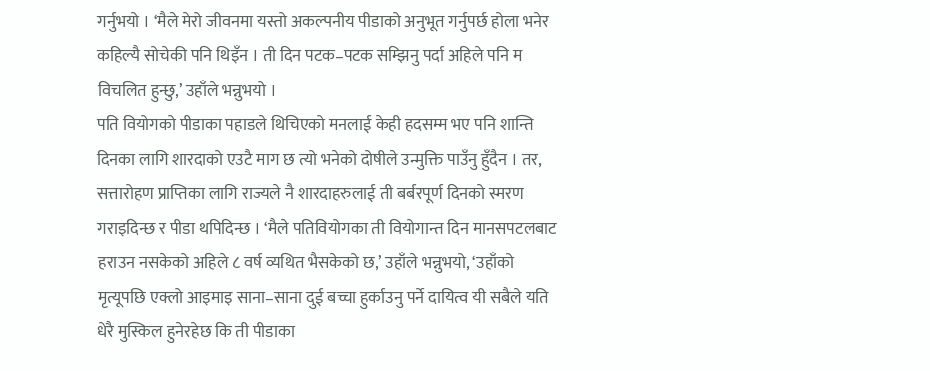गर्नुभयो । ‘मैले मेरो जीवनमा यस्तो अकल्पनीय पीडाको अनुभूत गर्नुपर्छ होला भनेर कहिल्यै सोचेकी पनि थिइँन । ती दिन पटक–पटक सम्झिनु पर्दा अहिले पनि म विचलित हुन्छु,’ उहाँले भन्नुभयो ।
पति वियोगको पीडाका पहाडले थिचिएको मनलाई केही हदसम्म भए पनि शान्ति दिनका लागि शारदाको एउटै माग छ त्यो भनेको दोषीले उन्मुक्ति पाउँनु हुँदैन । तर, सत्तारोहण प्राप्तिका लागि राज्यले नै शारदाहरुलाई ती बर्बरपूर्ण दिनको स्मरण गराइदिन्छ र पीडा थपिदिन्छ । ‘मैले पतिवियोगका ती वियोगान्त दिन मानसपटलबाट हराउन नसकेको अहिले ८ वर्ष व्यथित भैसकेको छ,’ उहाँले भन्नुभयो, ‘उहाँको मृत्यूपछि एक्लो आइमाइ साना–साना दुई बच्चा हुर्काउनु पर्ने दायित्व यी सबैले यति धेरै मुस्किल हुनेरहेछ कि ती पीडाका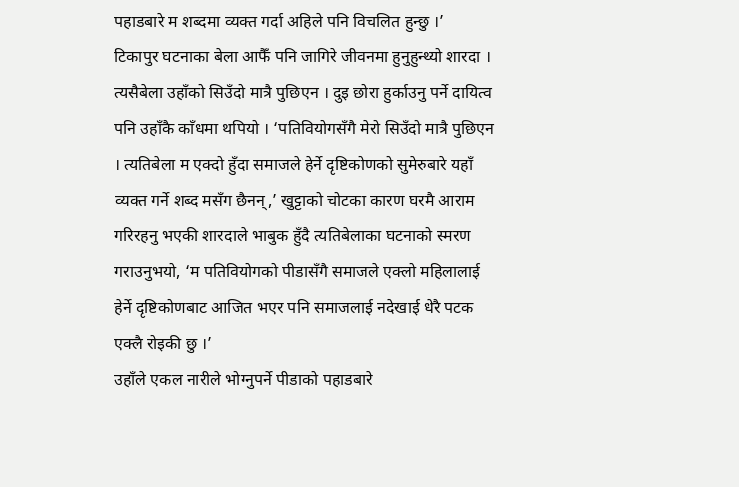पहाडबारे म शब्दमा व्यक्त गर्दा अहिले पनि विचलित हुन्छु ।’
टिकापुर घटनाका बेला आफैँ पनि जागिरे जीवनमा हुनुहुन्थ्यो शारदा । त्यसैबेला उहाँको सिउँदो मात्रै पुछिएन । दुइ छोरा हुर्काउनु पर्ने दायित्व पनि उहाँकै काँधमा थपियो । ‘पतिवियोगसँगै मेरो सिउँदो मात्रै पुछिएन । त्यतिबेला म एक्दो हुँदा समाजले हेर्ने दृष्टिकोणको सुमेरुबारे यहाँ व्यक्त गर्ने शब्द मसँग छैनन्,’ खुट्टाको चोटका कारण घरमै आराम गरिरहनु भएकी शारदाले भाबुक हुँदै त्यतिबेलाका घटनाको स्मरण गराउनुभयो, ‘म पतिवियोगको पीडासँगै समाजले एक्लो महिलालाई हेर्ने दृष्टिकोणबाट आजित भएर पनि समाजलाई नदेखाई धेरै पटक एक्लै रोइकी छु ।’
उहाँले एकल नारीले भोग्नुपर्ने पीडाको पहाडबारे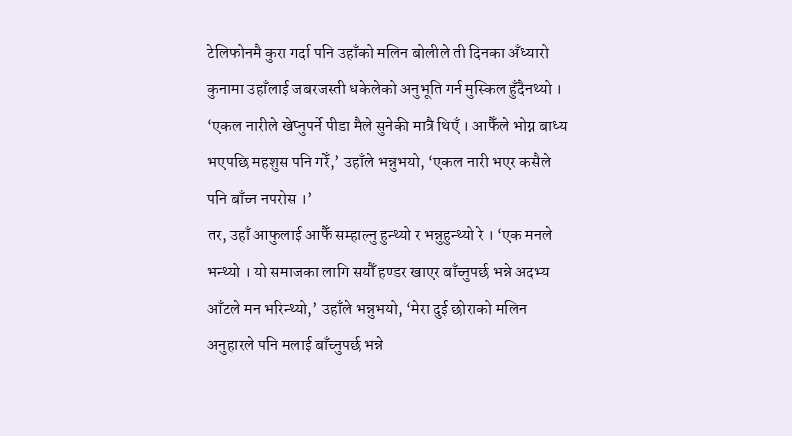टेलिफोनमै कुरा गर्दा पनि उहाँको मलिन बोलीले ती दिनका अँध्यारो कुनामा उहाँलाई जबरजस्ती धकेलेको अनुभूति गर्न मुस्किल हुँदैनथ्यो । ‘एकल नारीले खेप्नुपर्ने पीडा मैले सुनेकी मात्रै थिएँ । आफैँले भोग्न बाध्य भएपछि महशुस पनि गरेँ,’ उहाँले भन्नुभयो, ‘एकल नारी भएर कसैले पनि बाँच्न नपरोस ।’
तर, उहाँ आफुलाई आफैँ सम्हाल्नु हुन्थ्यो र भन्नुहुन्थ्यो रे । ‘एक मनले भन्थ्यो । यो समाजका लागि सयौँ हण्डर खाएर बाँच्नुपर्छ भन्ने अदभ्य आँटले मन भरिन्थ्यो,’ उहाँले भन्नुभयो, ‘मेरा दुई छोराको मलिन अनुहारले पनि मलाई बाँच्नुपर्छ भन्ने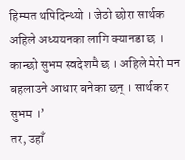हिम्मत थपिदिन्थ्यो । जेठो छोरा सार्थक अहिले अध्ययनका लागि क्यानडा छ । कान्छो सुभम स्वदेशमै छ । अहिले मेरो मन बहलाउने आधार बनेका छन् । सार्थक र सुभम ।’
तर, उहाँ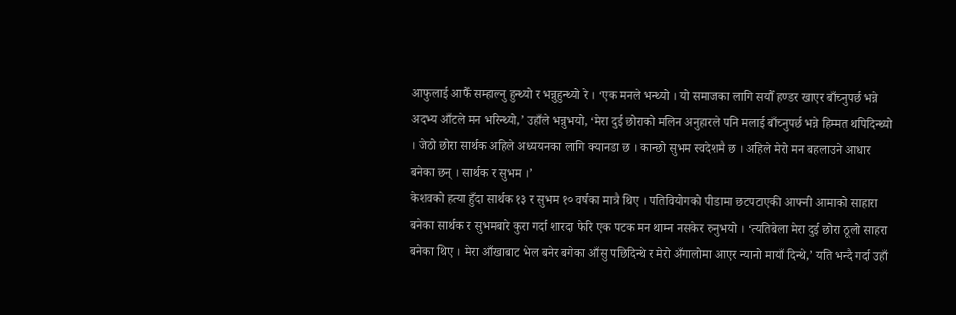आफुलाई आफैँ सम्हाल्नु हुन्थ्यो र भन्नुहुन्थ्यो रे । ‘एक मनले भन्थ्यो । यो समाजका लागि सयौँ हण्डर खाएर बाँच्नुपर्छ भन्ने अदभ्य आँटले मन भरिन्थ्यो,’ उहाँले भन्नुभयो, ‘मेरा दुई छोराको मलिन अनुहारले पनि मलाई बाँच्नुपर्छ भन्ने हिम्मत थपिदिन्थ्यो । जेठो छोरा सार्थक अहिले अध्ययनका लागि क्यानडा छ । कान्छो सुभम स्वदेशमै छ । अहिले मेरो मन बहलाउने आधार बनेका छन् । सार्थक र सुभम ।’
केशवको हत्या हुँदा सार्थक १३ र सुभम १० वर्षका मात्रै थिए । पतिवियोगको पीडामा छटपटाएकी आफ्नी आमाको साहारा बनेका सार्थक र सुभमबारे कुरा गर्दा शारदा फेरि एक पटक मन थाम्न नसकेर रुनुभयो । ‘त्यतिबेला मेरा दुई छोरा ठूलो साहरा बनेका थिए । मेरा आँखाबाट भेल बनेर बगेका आँसु पछिदिन्थे र मेरो अँगालोमा आएर न्यानो मायाँ दिन्थे,’ यति भन्दै गर्दा उहाँ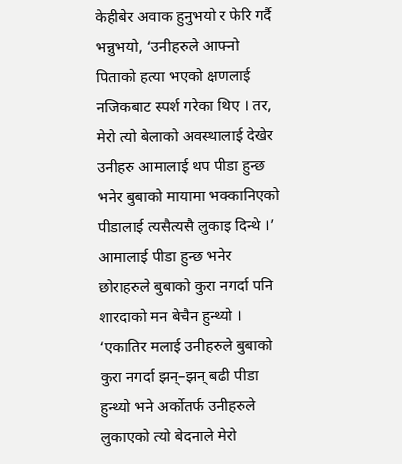केहीबेर अवाक हुनुभयो र फेरि गर्दै भन्नुभयो, ‘उनीहरुले आफ्नो पिताको हत्या भएको क्षणलाई नजिकबाट स्पर्श गरेका थिए । तर, मेरो त्यो बेलाको अवस्थालाई देखेर उनीहरु आमालाई थप पीडा हुन्छ भनेर बुबाको मायामा भक्कानिएको पीडालाई त्यसैत्यसै लुकाइ दिन्थे ।’
आमालाई पीडा हुन्छ भनेर छोराहरुले बुबाको कुरा नगर्दा पनि शारदाको मन बेचैन हुन्थ्यो ।
‘एकातिर मलाई उनीहरुले बुबाको कुरा नगर्दा झन्–झन् बढी पीडा हुन्थ्यो भने अर्कोतर्फ उनीहरुले लुकाएको त्यो बेदनाले मेरो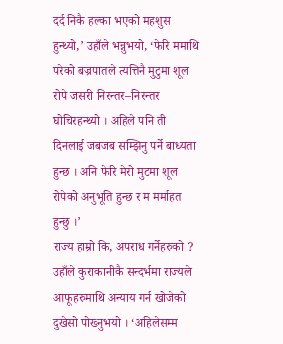दर्द निकै हल्का भएको महशुस हुन्थ्यो,’ उहाँले भन्नुभयो, ‘फेरि ममाथि परेको बज्रपातले त्यत्तिनै मुटुमा शूल रोपे जसरी निरन्तर–निरन्तर घोचिरहन्थ्यो । अहिले पनि ती दिनलाई जबजब सम्झिनु पर्ने बाध्यता हुन्छ । अनि फेरि मेरो मुटमा शूल रोपेको अनुभूति हुन्छ र म मर्माहत हुन्छु ।’
राज्य हाम्रो कि, अपराध गर्नेहरुको ?
उहाँले कुराकानीकै सन्दर्भमा राज्यले आफूहरुमाथि अन्याय गर्न खोजेको दुखेसो पोख्नुभयो । ‘अहिलेसम्म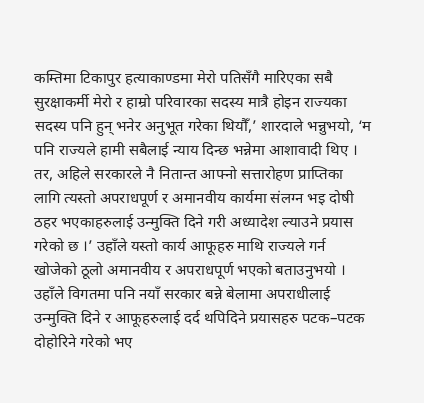कम्तिमा टिकापुर हत्याकाण्डमा मेरो पतिसँगै मारिएका सबै सुरक्षाकर्मी मेरो र हाम्रो परिवारका सदस्य मात्रै होइन राज्यका सदस्य पनि हुन् भनेर अनुभूत गरेका थियौँ,’ शारदाले भन्नुभयो, ‘म पनि राज्यले हामी सबैलाई न्याय दिन्छ भन्नेमा आशावादी थिए । तर, अहिले सरकारले नै नितान्त आफ्नो सत्तारोहण प्राप्तिका लागि त्यस्तो अपराधपूर्ण र अमानवीय कार्यमा संलग्न भइ दोषी ठहर भएकाहरुलाई उन्मुक्ति दिने गरी अध्यादेश ल्याउने प्रयास गरेको छ ।’ उहाँले यस्तो कार्य आफूहरु माथि राज्यले गर्न खोजेको ठूलो अमानवीय र अपराधपूर्ण भएको बताउनुभयो ।
उहाँले विगतमा पनि नयाँ सरकार बन्ने बेलामा अपराधीलाई उन्मुक्ति दिने र आफूहरुलाई दर्द थपिदिने प्रयासहरु पटक–पटक दोहोरिने गरेको भए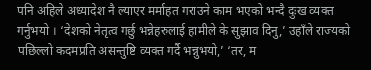पनि अहिले अध्यादेश नै ल्याएर मर्माहत गराउने काम भएको भन्दै दुःख व्यक्त गर्नुभयो । ‘देशको नेतृत्व गर्छु भन्नेहरुलाई हामीले के सुझाव दिनु,’ उहाँले राज्यको पछिल्लो कदमप्रति असन्तुष्टि व्यक्त गर्दै भन्नुभयो,’ ‘तर, म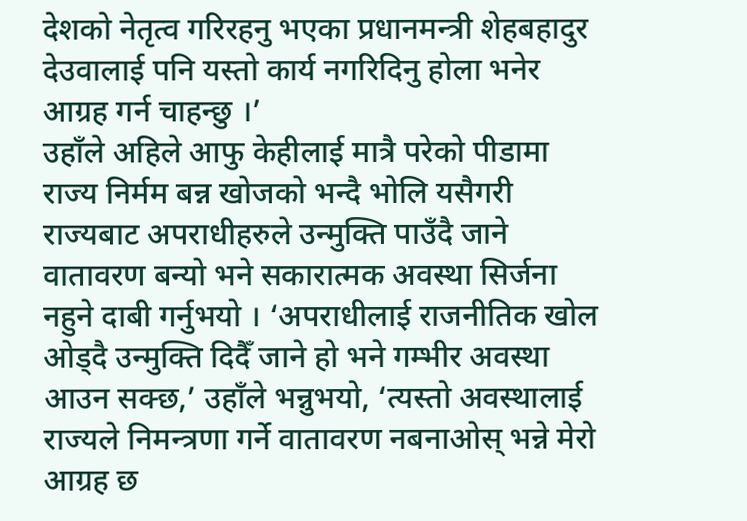देशको नेतृत्व गरिरहनु भएका प्रधानमन्त्री शेहबहादुर देउवालाई पनि यस्तो कार्य नगरिदिनु होला भनेर आग्रह गर्न चाहन्छु ।’
उहाँले अहिले आफु केहीलाई मात्रै परेको पीडामा राज्य निर्मम बन्न खोजको भन्दै भोलि यसैगरी राज्यबाट अपराधीहरुले उन्मुक्ति पाउँदै जाने वातावरण बन्यो भने सकारात्मक अवस्था सिर्जना नहुने दाबी गर्नुभयो । ‘अपराधीलाई राजनीतिक खोल ओड्दै उन्मुक्ति दिदैँ जाने हो भने गम्भीर अवस्था आउन सक्छ,’ उहाँले भन्नुभयो, ‘त्यस्तो अवस्थालाई राज्यले निमन्त्रणा गर्ने वातावरण नबनाओस् भन्ने मेरो आग्रह छ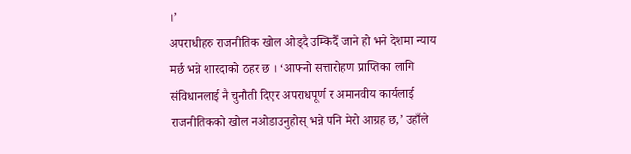।’
अपराधीहरु राजनीतिक खोल ओड्दै उम्किदैँ जाने हो भने देशमा न्याय मर्छ भन्ने शारदाको ठहर छ । ‘आफ्नो सत्तारोहण प्राप्तिका लागि संविधानलाई नै चुनौती दिएर अपराधपूर्ण र अमानवीय कार्यलाई राजनीतिकको खोल नओडाउनुहोस् भन्ने पनि मेरो आग्रह छ,’ उहाँले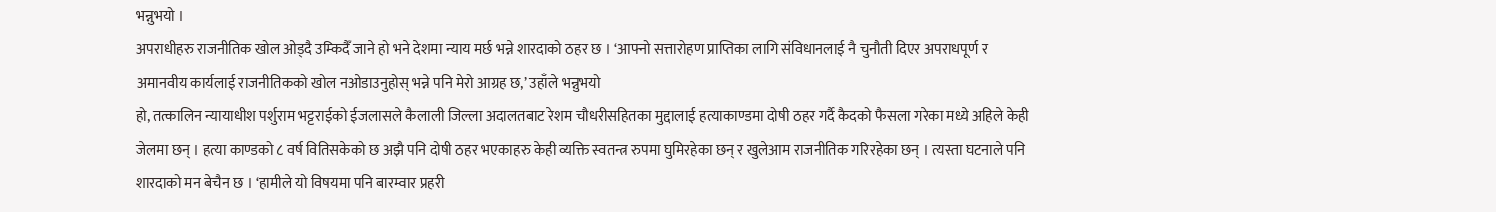भन्नुभयो ।
अपराधीहरु राजनीतिक खोल ओड्दै उम्किदैँ जाने हो भने देशमा न्याय मर्छ भन्ने शारदाको ठहर छ । ‘आफ्नो सत्तारोहण प्राप्तिका लागि संविधानलाई नै चुनौती दिएर अपराधपूर्ण र अमानवीय कार्यलाई राजनीतिकको खोल नओडाउनुहोस् भन्ने पनि मेरो आग्रह छ,’ उहाँले भन्नुभयो
हो, तत्कालिन न्यायाधीश पर्शुराम भट्टराईको ईजलासले कैलाली जिल्ला अदालतबाट रेशम चौधरीसहितका मुद्दालाई हत्याकाण्डमा दोषी ठहर गर्दै कैदको फैसला गरेका मध्ये अहिले केही जेलमा छन् । हत्या काण्डको ८ वर्ष वितिसकेको छ अझै पनि दोषी ठहर भएकाहरु केही व्यक्ति स्वतन्त्र रुपमा घुमिरहेका छन् र खुलेआम राजनीतिक गरिरहेका छन् । त्यस्ता घटनाले पनि शारदाको मन बेचैन छ । ‘हामीले यो विषयमा पनि बारम्वार प्रहरी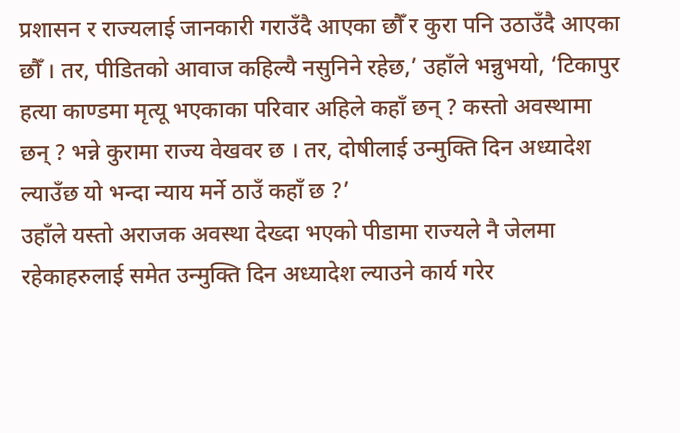प्रशासन र राज्यलाई जानकारी गराउँदै आएका छौँ र कुरा पनि उठाउँदै आएका छौँ । तर, पीडितको आवाज कहिल्यै नसुनिने रहेछ,’ उहाँले भन्नुभयो, ‘टिकापुर हत्या काण्डमा मृत्यू भएकाका परिवार अहिले कहाँ छन् ? कस्तो अवस्थामा छन् ? भन्ने कुरामा राज्य वेखवर छ । तर, दोषीलाई उन्मुक्ति दिन अध्यादेश ल्याउँछ यो भन्दा न्याय मर्ने ठाउँ कहाँ छ ?’
उहाँले यस्तो अराजक अवस्था देख्दा भएको पीडामा राज्यले नै जेलमा रहेकाहरुलाई समेत उन्मुक्ति दिन अध्यादेश ल्याउने कार्य गरेर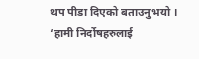थप पीडा दिएको बताउनुभयो । ‘हामी निर्दोषहरुलाई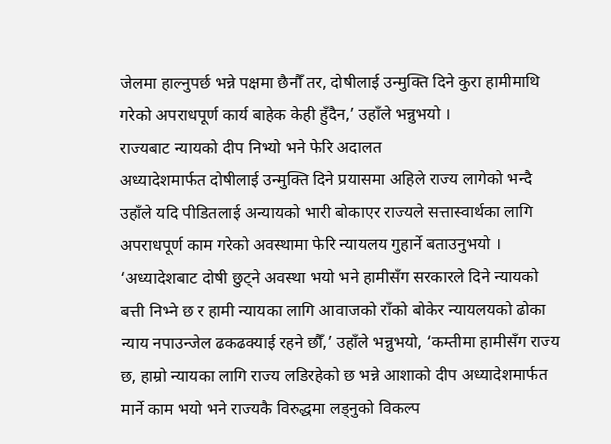जेलमा हाल्नुपर्छ भन्ने पक्षमा छैनौँ तर, दोषीलाई उन्मुक्ति दिने कुरा हामीमाथि गरेको अपराधपूर्ण कार्य बाहेक केही हुँदैन,’ उहाँले भन्नुभयो ।
राज्यबाट न्यायको दीप निभ्यो भने फेरि अदालत
अध्यादेशमार्फत दोषीलाई उन्मुक्ति दिने प्रयासमा अहिले राज्य लागेको भन्दै उहाँले यदि पीडितलाई अन्यायको भारी बोकाएर राज्यले सत्तास्वार्थका लागि अपराधपूर्ण काम गरेको अवस्थामा फेरि न्यायलय गुहार्ने बताउनुभयो । ‘अध्यादेशबाट दोषी छुट्ने अवस्था भयो भने हामीसँग सरकारले दिने न्यायको बत्ती निभ्ने छ र हामी न्यायका लागि आवाजको राँको बोकेर न्यायलयको ढोका न्याय नपाउन्जेल ढकढक्याई रहने छौँ,’ उहाँले भन्नुभयो, ‘कम्तीमा हामीसँग राज्य छ, हाम्रो न्यायका लागि राज्य लडिरहेको छ भन्ने आशाको दीप अध्यादेशमार्फत मार्ने काम भयो भने राज्यकै विरुद्धमा लड्नुको विकल्प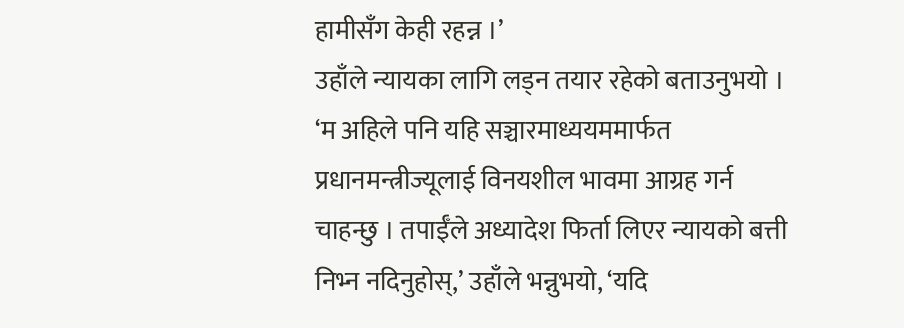हामीसँग केही रहन्न ।’
उहाँले न्यायका लागि लड्न तयार रहेको बताउनुभयो । ‘म अहिले पनि यहि सञ्चारमाध्ययममार्फत प्रधानमन्त्रीज्यूलाई विनयशील भावमा आग्रह गर्न चाहन्छु । तपाईँले अध्यादेश फिर्ता लिएर न्यायको बत्ती निभ्न नदिनुहोस्,’ उहाँले भन्नुभयो, ‘यदि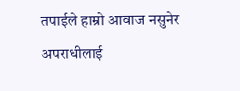तपाईले हाम्रो आवाज नसुनेर अपराधीलाई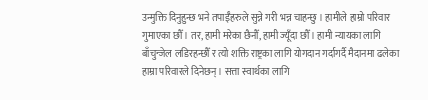उन्मुक्ति दिनुहुन्छ भने तपाईँहरुले सुन्ने गरी भन्न चाहन्छु । हामीले हाम्रो परिवार गुमाएका छौँ । तर, हामी मरेका छैनौँ, हामी ज्यूँदा छौँ । हामी न्यायका लागि बाँचुन्जेल लडिरहन्छौँ र त्यो शक्ति राष्ट्रका लागि योगदान गर्दागर्दै मैदानमा ढलेका हाम्रा परिवारले दिनेछन् । सत्ता स्वार्थका लागि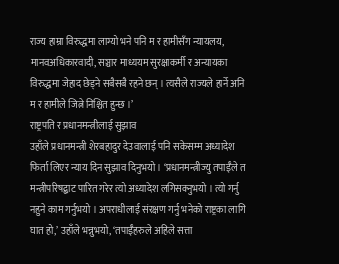राज्य हाम्रा विरुद्धमा लाग्यो भने पनि म र हामीसँग न्यायलय, मानवअधिकारवादी, सञ्चार माध्ययम सुरक्षाकर्मी र अन्यायका विरुद्धमा जेहाद छेड्ने सबैसबै रहने छन् । त्यसैले राज्यले हार्ने अनि म र हामीले जित्ने निश्चित हुन्छ ।’
राष्ट्रपति र प्रधानमन्त्रीलाई सुझाव
उहाँले प्रधानमन्त्री शेरबहादुर देउवालाई पनि सकेसम्म अध्यादेश फिर्ता लिएर न्याय दिन सुझाव दिनुभयो । ‘प्रधानमन्त्रीज्यु तपाईँले त मन्त्रीपरिषद्बाट पारित गरेर त्यो अध्यादेश लगिसक्नुभयो । त्यो गर्नु नहुने काम गर्नुभयो । अपराधीलाई संरक्षण गर्नु भनेको राष्ट्रका लागि घात हो,’ उहाँले भन्नुभयो, ‘तपाईँहरुले अहिले सत्ता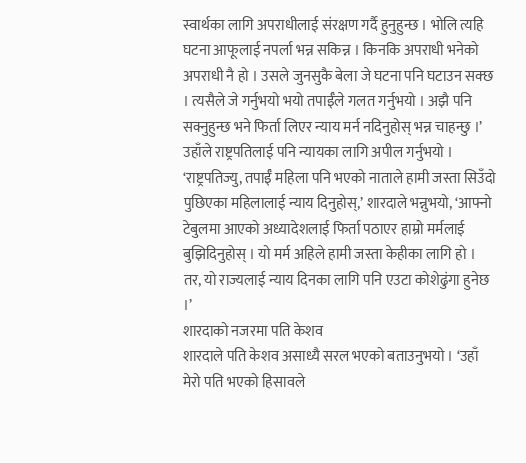स्वार्थका लागि अपराधीलाई संरक्षण गर्दै हुनुहुन्छ । भोलि त्यहि घटना आफूलाई नपर्ला भन्न सकिन्न । किनकि अपराधी भनेको अपराधी नै हो । उसले जुनसुकै बेला जे घटना पनि घटाउन सक्छ । त्यसैले जे गर्नुभयो भयो तपाईँले गलत गर्नुभयो । अझै पनि सक्नुहुन्छ भने फिर्ता लिएर न्याय मर्न नदिनुहोस् भन्न चाहन्छु ।’
उहाँले राष्ट्रपतिलाई पनि न्यायका लागि अपील गर्नुभयो । ‘राष्ट्रपतिज्यु, तपाईँ महिला पनि भएको नाताले हामी जस्ता सिउँदो पुछिएका महिलालाई न्याय दिनुहोस्,’ शारदाले भन्नुभयो, ‘आफ्नो टेबुलमा आएको अध्यादेशलाई फिर्ता पठाएर हाम्रो मर्मलाई बुझिदिनुहोस् । यो मर्म अहिले हामी जस्ता केहीका लागि हो । तर, यो राज्यलाई न्याय दिनका लागि पनि एउटा कोशेढुंगा हुनेछ ।’
शारदाको नजरमा पति केशव
शारदाले पति केशव असाध्यै सरल भएको बताउनुभयो । ‘उहाँ मेरो पति भएको हिसावले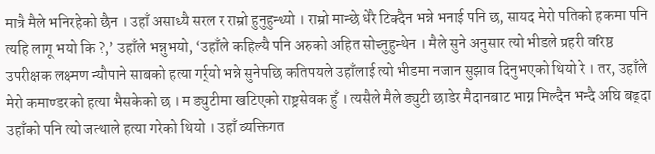मात्रै मैले भनिरहेको छैन । उहाँ असाध्यै सरल र राम्रो हुनुहुन्थ्यो । राम्रो मान्छे धेरै टिक्दैन भन्ने भनाई पनि छ, सायद मेरो पतिको हकमा पनि त्यहि लागू भयो कि ?,’ उहाँले भन्नुभयो, ‘उहाँले कहिल्यै पनि अरुको अहित सोच्नुहुन्थेन । मैले सुने अनुसार त्यो भीडले प्रहरी वरिष्ठ उपरीक्षक लक्ष्मण न्यौपाने साबको हत्या गर्र्यो भन्ने सुनेपछि कतिपयले उहाँलाई त्यो भीडमा नजान सुझाव दिनुभएको थियो रे । तर, उहाँले मेरो कमाण्डरको हत्या भैसकेको छ । म ड्युटीमा खटिएको राष्ट्रसेवक हुँ । त्यसैले मैले ड्युटी छाडेर मैदानबाट भाग्न मिल्दैन भन्दै अघि बढ्दा उहाँको पनि त्यो जत्थाले हत्या गरेको थियो । उहाँ व्यक्तिगत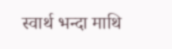स्वार्थ भन्दा माथि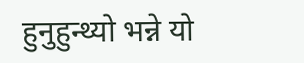हुनुहुन्थ्यो भन्ने यो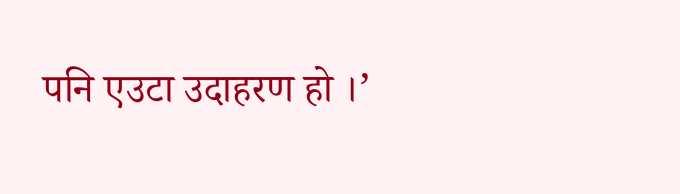पनि एउटा उदाहरण हो ।’